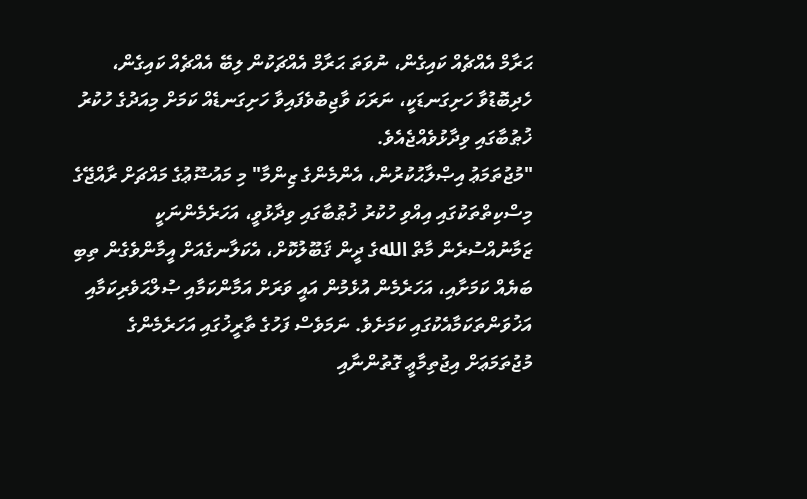ޙަރާމް އެއްޗެއް ކައިގެން، ނުވަތަ ޙަރާމް އެއްޗަކުން ލިބޭ އެއްޗެއް ކައިގެން، ހެދިބޮޑުވާ ހަށިގަނޑަކީ، ނަރަކަ ވާޖިބުވެފައިވާ ހަށިގަނޑެއް ކަމަށް މިއަދުގެ ހުކުރު ޚުޠުބާގައި ވިދާޅުވެއްޖެއެވެ.
"މުޖުތަމަޢު އިޞްލާޙުކުރުން، އެންމެންގެ ޒިންމާ" މި މައުޟޫޢުގެ މައްޗަށް ރާއްޖޭގެ މިސްކިތްތަކުގައި އިއްވި ހުކުރު ޚުޠުބާގައި ވިދާޅުވީ، އަހަރެމެންނަކީ ޒަމާނުއްސުރެން މާތް اللهގެ ދީން ޤަބޫލުކޮށް، އެކަލާނގެއަށް އީމާންވެގެން ތިބި ބަޔެއް ކަމަށާއި، އަހަރެމެން އުޅެމުން އައީ ވަރަށް އަމާންކަމާއި ޞުލްޙަވެރިކަމާއި އަޚުވަންތަކަމާއެކުގައި ކަމަށެވެ. ނަމަވެސް ފަހުގެ ތާރީޚުގައި އަހަރެމެންގެ މުޖުތަމަޢަށް އިޖުތިމާޢީ ގޮތުންނާއި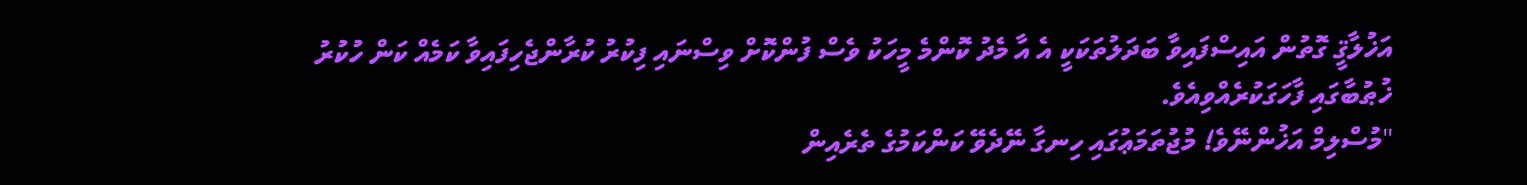އަޚުލާޤީ ގޮތުން އައިސްފައިވާ ބަދަލުތަކަކީ އެ އާ މެދު ކޮންމެ މީހަކު ވެސް ފުންކޮށް ވިސްނައި ފިކުރު ކުރާންޖެހިފައިވާ ކަމެއް ކަން ހުކުރު ޚުޠުބާގައި ފާހަގަކުރެއްވިއެވެ.
"މުސްލިމް އަޚުންނޭވެ! މުޖުތަމަޢުގައި ހިނގާ ނޭދެވޭ ކަންކަމުގެ ތެރެއިން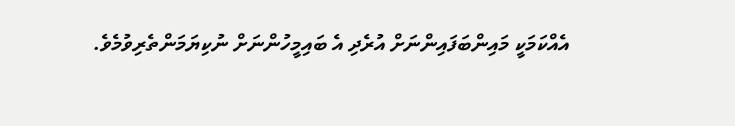އެއްކަމަކީ މައިންބަފައިންނަށް އުރެދި އެ ބައިމީހުންނަށް ނުކިޔަމަންތެރިވުމެވެ.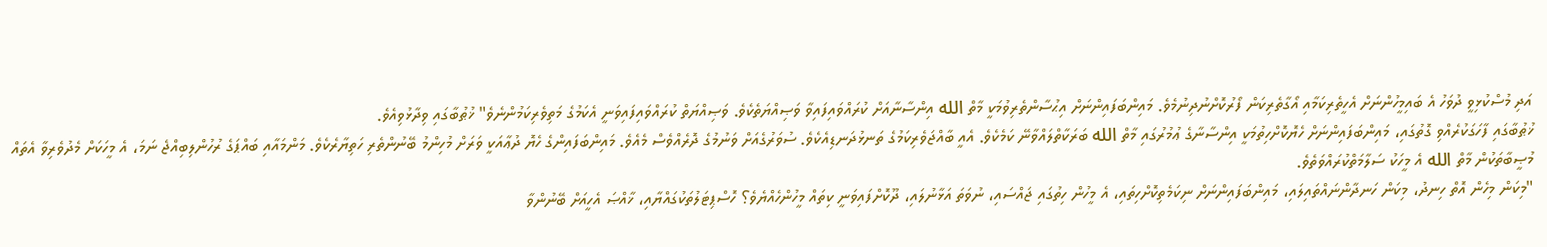އަދި މުސްކުޅިވީ ދުވަހު އެ ބައިމީހުންނަށް އެހީތެރިކަމާއި އޯގާތެރިކަން ފޯރުކޮށްނުދިނުމެވެ. މައިންބަފައިންނަށް އިޙުސާންތެރިވުމަކީ މާތް الله އިންސާނާއަށް ކުރައްވައިފައިވާ ވަޞިއްޔަތެކެވެ. ވަޞިއްޔަތް ކުރައްވައިފައިވަނީ އެކަމުގެ މަތިވެރިކަމުންނެވެ" ޚުޠުބާގައި ވިދާޅުވިއެވެ.
ޚުޠުބާގައި ފާހަގަކުރެއްވި ގޮތުގައި، މައިންބަފައިންނަށް ހެޔޮކޮށްހިތުމަކީ އިންސާނާގެ ޢުމުރުގައި މާތް الله ބަރަކާތްލައްވާނޭ ކަމެކެވެ. އެއީ ބާއްޖަވެރިކަމުގެ ތަނޅުދަނޑިއެކެވެ. ސުވަރުގެއަށް ވަނުމުގެ ދޮރެއްވެސް މެއެވެ. މައިންބަފައިންގެ ހެޔޮ ދުޢާއަކީ ވަރަށް މުހިންމު ބޭނުންތެރި ހަތިޔާރެކެވެ. މަންމައާއި ބައްޕަގެ ރުހުންލިބިއްޖެ ނަމަ، އެ މީހަކަށް މެދުވެރިވާ އެތައް މުޞީބާތަކުން މާތް الله އެ މީހަކު ސަލާމަތްކުރައްވަތެވެ.
"މިކަން މިހެން އޮތް ހިނދު، މިކަން ހަނދާންނައްތައިލައި، މައިންބަފައިންނަށް ނިކަމެތިކޮށްހިތައި، އެ މީހުން ހިތުގައި ޖައްސައި، ނުވަތަ އަޅާނުލައި، ދޫކޮށްފައިވަނީ ކިތައް މީހުންހެއްޔެވެ؟ ހޮސްޕިޓަލުތަކުގައްޔާއި، ޚާއްޞަ އެހީއަށް ބޭނުންވާ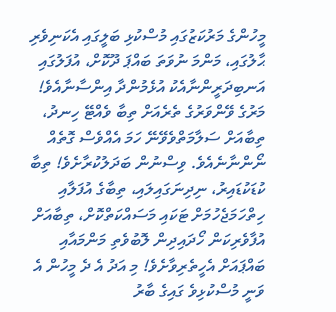މީހުންގެ މަރުކަޒުގައި މުސްކުޅި ބަލީގައި އެކަނިވެރި ޙާލުގައި، މަންމަ ނުވަތަ ބައްޕަ ދޫކޮށް، އުފަލުގައި އަނބިދަރީންނާއެކު އުޅެމުންދާ އިންސާނާއެވެ! މަރުގެ ވޭންވަރުގެ ތެރެއަށް ތިބާ ވެއްޓޭ ހިނދު، ތިބާއަށް ސަލާމަތްވެވޭނޭ ހަމަ އެއްވެސް ގޮތެއް ނޯންނާނެއެވެ. ވިސްނުން ބަދަލުކުރާށެވެ! ތިބާ ކުޑަކުޑައިރު، ނިދިނަގައިލައި، ތިބާގެ އުފަލާއި ހިތްހަމަޖެހުމަށް ޓަކައި މަސައްކަތްކޮށް، ތިބާއަށް އުފާވެރިކަން ހޯދައިދިން ލޮބުވެތި މަންމައާއި ބައްޕައަށް އެހީތެރިވާށެވެ! މި އަދު އެ ދެ މީހުން އެ ވަނީ މުސްކުޅިވެ ގައިގެ ބާރު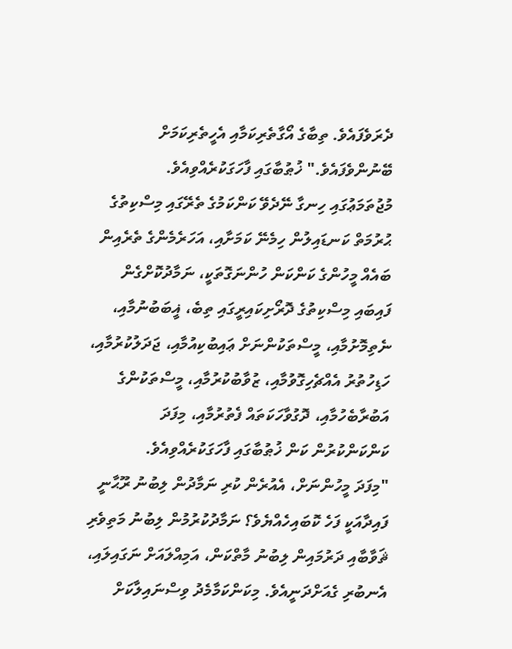ދެރަވެފައެވެ. ތިބާގެ އޯގާތެރިކަމާއި އެހީތެރިކަމަށް ބޭނުންވެފައެވެ." ޚުޠުބާގައި ފާހަގަކުރެއްވިއެވެ.
މުޖުތަމަޢުގައި ހިނގާ ނޭދެވޭ ކަންކަމުގެ ތެރޭގައި މިސްކިތުގެ ޙުރުމަތް ކަނޑައިލުން ހިމެނޭ ކަމަށާއި، އަހަރެމެންގެ ތެރެއިން ބައެއް މީހުންގެ ކަންކަން ހުންނަގޮތަކީ، ނަމާދުކޮށްގެން ފައިބައި މިސްކިތުގެ ދޮރޯށިކައިރީގައި ތިބެ، ޣީބަބުނުމާއި، ނެތިމޮށުމާއި، މީސްތަކުންނަށް ޢައިބުކިއުމާއި، ޖަދަލުކުރުމާއި، ހަޑިހުތުރު އެއްޗެހިގޮވުމާއި، ޒުވާބުކުރުމާއި، މީސްތަކުންގެ އަބުރާބެހުމާއި، ދޮގުވާހަކަތައް ފެތުރުމާއި، މިފަދަ ކަންކަންކުރުން ކަން ޚުޠުބާގައި ފާހަގަކުރެއްވިއެވެ.
"މިފަދަ މީހުންނަށް، އެއުރެން ކުރި ނަމާދުން ލިބުނު ރޫޙާނީ ފައިދާއަކީ ފަހެ ކޮބައިހެއްޔެވެ؟ ނަމާދުކުރުމުން ލިބުނު މަތިވެރި ޘަވާބާއި ދަރުމައިން ލިބުނު މާތްކަން، އަމިއްލައަށް ނަގައިލައި، އެނބުރި ގެއަށްދަނީއެވެ. މިކަންކަމާމެދު ވިސްނައިލާކަށް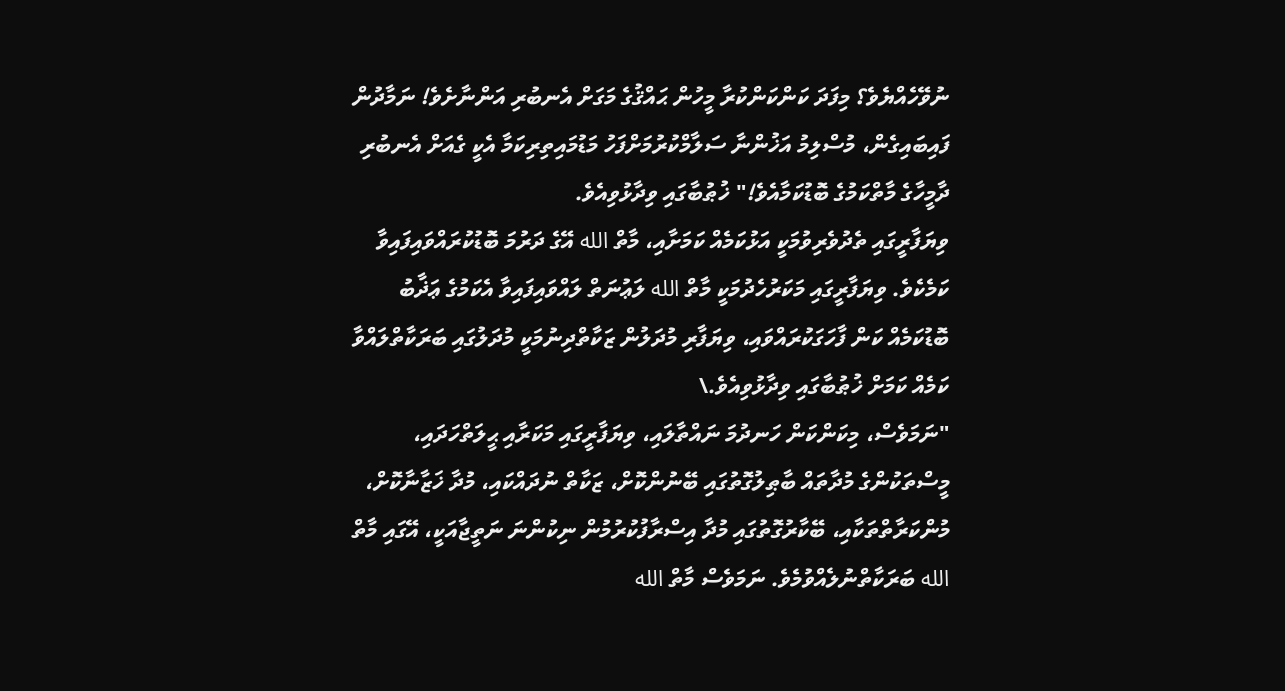ނުވޭހެއްޔެވެ؟ މިފަދަ ކަންކަންކުރާ މީހުން ޙައްޤުގެ މަގަށް އެނބުރި އަންނާށެވެ! ނަމާދުން ފައިބައިގެން، މުސްލިމު އަޚުންނާ ސަލާމްކުރުމަށްފަހު މަޑުމައިތިރިކަމާ އެކީ ގެއަށް އެނބުރި ދާމީހާގެ މާތްކަމުގެ ބޮޑުކަމާއެވެ!" ޚުޠުބާގައި ވިދާޅުވިއެވެ.
ވިޔަފާރީގައި ތެދުވެރިވުމަކީ އަޅުކަމެއް ކަމަށާއި، މާތް الله އޭގެ ދަރުމަ ބޮޑުކުރައްވައިފައިވާ ކަމެކެވެ. ވިޔަފާރީގައި މަކަރުހެދުމަކީ މާތް الله ލަޢުނަތް ލައްވައިފައިވާ އެކަމުގެ ޢަޛާބު ބޮޑުކަމެއް ކަން ފާހަގަކުރައްވައި، ވިޔަފާރި މުދަލުން ޒަކާތްދިނުމަކީ މުދަލުގައި ބަރަކާތްލައްވާ ކަމެއް ކަމަށް ޚުޠުބާގައި ވިދާޅުވިއެވެ.\
"ނަމަވެސް، މިކަންކަން ހަނދުމަ ނައްތާލައި، ވިޔަފާރީގައި މަކަރާއި ޙީލަތްހަދައި، މީސްތަކުންގެ މުދާތައް ބާޠިލުގޮތުގައި ބޭނުންކޮށް، ޒަކާތް ނުދައްކައި، މުދާ ޚަޒާނާކޮށް، މުންކަރާތްތަކާއި، ބޭކާރުގޮތުގައި މުދާ އިސްރާފުކުރުމުން ނިކުންނަ ނަތީޖާއަކީ، އޭގައި މާތް الله ބަރަކާތްނުލެއްވުމެވެ. ނަމަވެސް މާތް الله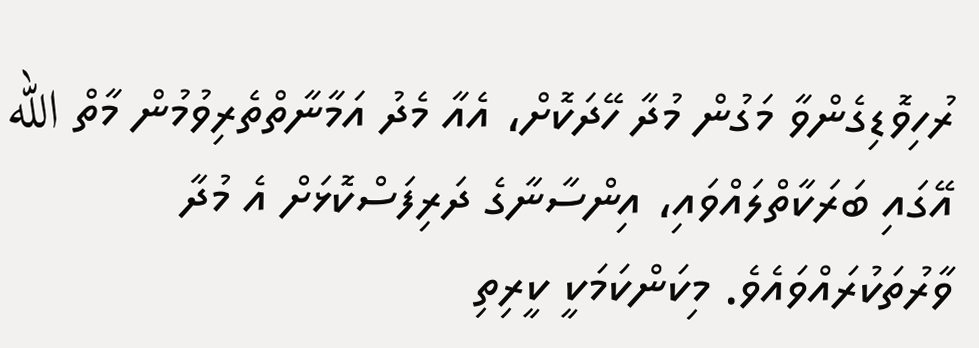ރުހިވޮޑިގެންވާ މަގުން މުދާ ހޭދަކޮށް، އެއާ މެދު އަމާނާތްތެރިވުމުން މާތް الله އޭގައި ބަރަކާތްލައްވައި، އިންސާނާގެ ދަރިފަސްކޮޅަށް އެ މުދާ ވާރުތަކުރައްވައެވެ. މިކަންކަމަކީ ކީރިތި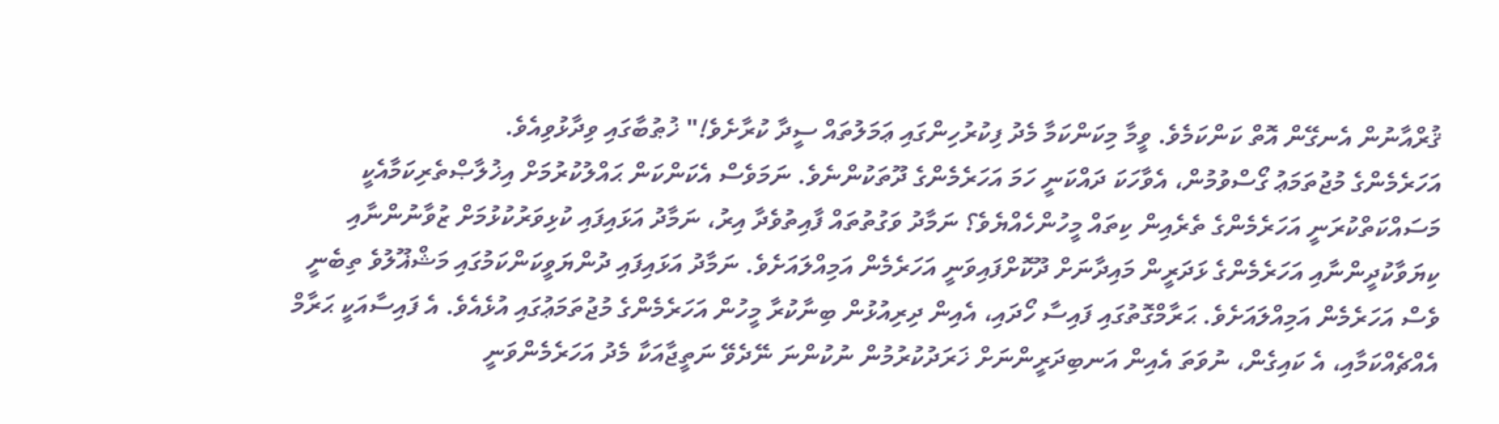ޤުރްއާނުން އެނގޭން އޮތް ކަންކަމެވެ. ވީމާ މިކަންކަމާ މެދު ފިކުރުހިންގައި ޢަމަލުތައް ސީދާ ކުރާށެވެ!" ޚުޠުބާގައި ވިދާޅުވިއެވެ.
އަހަރެމެންގެ މުޖުތަމަޢު ގޯސްވުމުން، އެވާހަކަ ދައްކަނީ ހަމަ އަހަރެމެންގެ ދޫތަކުންނެވެ. ނަމަވެސް އެކަންކަން ޙައްލުކުރުމަށް އިޚުލާޞްތެރިކަމާއެކީ މަސައްކަތްކުރަނީ އަހަރެމެންގެ ތެރެއިން ކިތައް މީހުންހެއްޔެވެ؟ ނަމާދު ވަގުތުތައް ފާއިތުވެދާ އިރު، ނަމާދު އަޅައިފައި ކުޅިވަރުކުޅުމަށް ޒުވާނުންނާއި ކިޔަވާކުދީންނާއި އަހަރެމެންގެ ޅަދަރީން މައިދާނަށް ދޫކޮށްފައިވަނީ އަހަރެމެން އަމިއްލައަށެވެ. ނަމާދު އަޅައިފައި ދުންޔަވީކަންކަމުގައި މަޝްޣޫލުވެ ތިބެނީ ވެސް އަހަރެމެން އަމިއްލައަށެވެ. ޙަރާމްގޮތުގައި ފައިސާ ހޯދައި، އެއިން ދިރިއުޅުން ބިނާކުރާ މީހުން އަހަރެމެންގެ މުޖުތަމަޢުގައި އުޅެއެވެ. އެ ފައިސާއަކީ ޙަރާމް އެއްޗެއްކަމާއި، އެ ކައިގެން، ނުވަތަ އެއިން އަނބިދަރީންނަށް ޚަރަދުކުރުމުން ނުކުންނަ ނޭދެވޭ ނަތީޖާއަކާ މެދު އަހަރެމެންވަނީ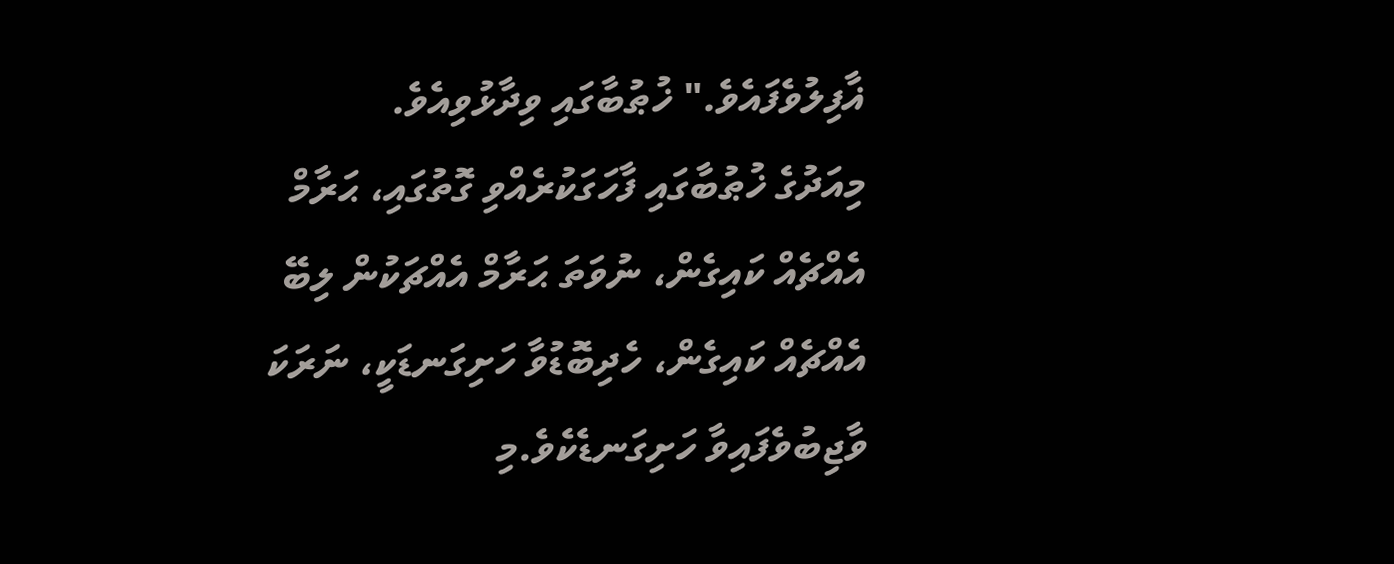ޣާފިލުވެފައެވެ." ޚުޠުބާގައި ވިދާޅުވިއެވެ.
މިއަދުގެ ޚުޠުބާގައި ފާހަގަކުރެއްވި ގޮތުގައި، ޙަރާމް އެއްޗެއް ކައިގެން، ނުވަތަ ޙަރާމް އެއްޗަކުން ލިބޭ އެއްޗެއް ކައިގެން، ހެދިބޮޑުވާ ހަށިގަނޑަކީ، ނަރަކަ ވާޖިބުވެފައިވާ ހަށިގަނޑެކެވެ.މި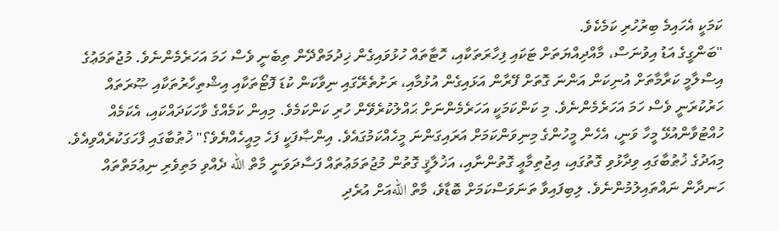ކަމަކީ އެހައިމެ ބިރުހުރި ކަމެކެވެ.
"ބަންގީގެ އަޑު އިވުނަސް، މާއްދިއްޔަތަށް ޓަކައި ފިހާރަތަކާއި، ހޮޓާތައް ހުޅުވައިގެން ޚިދުމަތްދޭން ތިބެނީ ވެސް ހަމަ އަހަރެމެންނެވެ. މުޖުތަމަޢުގެ އިސްލާމީ ކަރާމާތަށް އުނިކަން އަންނަ ގޮތަށް ފޭރާން އަޅައިގެން އުޅުމާއި، ރަށުތެރޭގައި ނިވާކަން ކުޑަ ފޮޓޯތަކާއި އިޝްތިހާރުތަކާއި ޞޫރަތައް ހަރުކުރަނީ ވެސް ހަމަ އަހަރެމެންނެވެ. މި ކަންކަމަކީ އަހަރެމެންނަށް ޙައްލުކުރެވޭން ހުރި ކަންކަމެވެ. މިއިން ކަމެއްގެ ވާހަކަދައްކައި، އެކަމެއް ހުއްޓުވާންއުޅޭ މީހާ ވަނީ، އެހެން މީހުންގެ މިނިވަންކަމަށް އަރައިގަންނަ މީހެއްކަމުގައެވެ. އިންޞާފަކީ ފަހެ މިއީހެއްޔެވެ؟" ޚުޠުބާގައި ފާހަގަކުރެއްވިއެވެ.
މިއަދުގެ ޚުޠުބާގައި ވިދާޅުވި ގޮތުގައި، އިޖުތިމާޢީ ގޮތުންނާއި، އަޚުލާޤީ ގޮތުން މުޖުތަމަޢުތައް ފަސާދަވަނީ މާތް الله ދެއްވި މަތިވެރި ނިޢުމަތްތައް ހަނދާން ނައްތައިލުމުންނެވެ. ލިބިފައިވާ ތަނަވަސްކަމަށް ބޮޑާވެ، މާތް اللهއަށް އުރެދި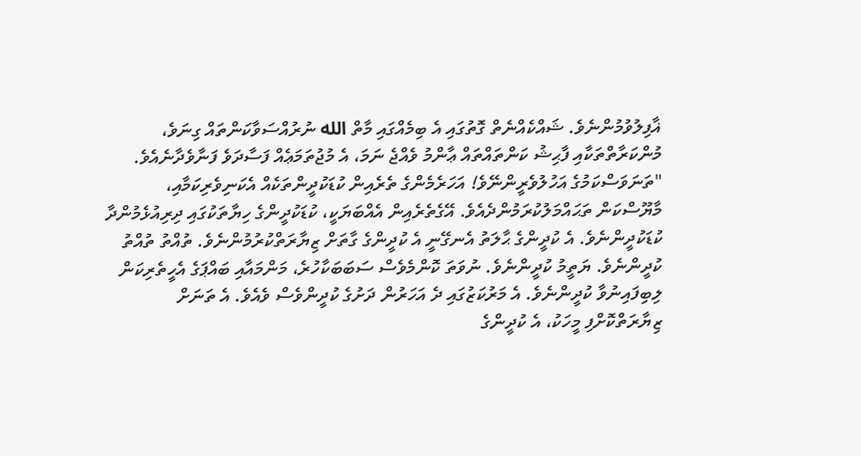ޣާފިލުވުމުންނެވެ. ޝައްކެއްނެތް ގޮތުގައި އެ ބިމެއްގައި މާތް الله ނުރުއްސަވާކަންތައް ގިނަވެ، މުންކަރާތްތަކާއި ފާޙިޝު ކަންތައްތައް ޢާންމު ވެއްޖެ ނަމަ، އެ މުޖުތަމަޢެއް ފަސާދަވެ ފަނާވެދާނެއެވެ.
"ތަނަވަސްކަމުގެ އަހުލުވެރީންނޭވެ! އަހަރެމެންގެ ތެރެއިން ކުޑަކުދީންތަކެއް އެކަނިވެރިކަމާއި، މާޔޫސްކަން ތަޙައްމަލުކުރަމުންދެއެވެ. އޭގެތެރެއިން އެއްބަޔަކީ، ކުޑަކުދީންގެ ހިޔާތަކުގައި ދިރިއުޅެމުންދާ ކުޑަކުދީންނެވެ. އެ ކުދީންގެ ޙާލަތު އެނގޭނީ އެ ކުދީންގެ ގާތަށް ޒިޔާރަތްކުރުމުންނެވެ. ތުއްތު ތުއްތު ކުދީންނެވެ. ޔަތީމު ކުދީންނެވެ. ނުވަތަ ކޮންމެވެސް ސަބަބަކާހުރެ، މަންމައާއި ބައްޕަގެ އެހީތެރިކަން ލިބިފައިނުވާ ކުދީންނެވެ. އެ މަރުކަޒުގައި ދެ އަހަރުން ދަށުގެ ކުދީންވެސް ވެއެވެ. އެ ތަނަށް ޒިޔާރަތްކޮށްފި މީހަކު، އެ ކުދީންގެ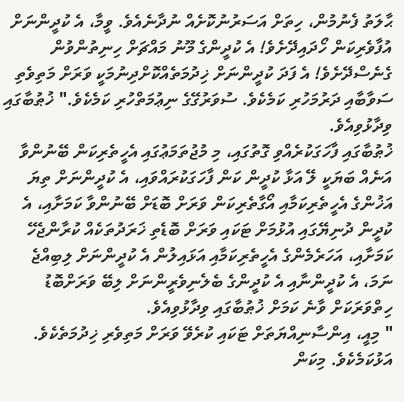ޙާލަތު ފެނުމުން، ހިތަށް އަސަރުނުކޮށެއް ނުދާނެއެވެ. ވީމާ، އެ ކުދީންނަށް އުފާވެރިކަން ހޯދައިދޭށެވެ! އެ ކުދީންގެ މޫނު މައްޗަށް ހިނިތުންވުން ގެނެސްދޭށެވެ! އެ ފަދަ ކުދީންނަށް ޚިދުމަތެއްކޮށްދިނުމަކީ ވަރަށް މަތިވެތި ސަވާބާއި ދަރުމަހުރި ކަމެކެވެ. ސުވަރުގޭގެ ނިޢުމަތްހުރި ކަމެކެވެ." ޚުޠުބާގައި ވިދާޅުވިއެވެ.
ޚުޠުބާގައި ފާހަގަކުރެއްވި ގޮތުގައި، މި މުޖުތަމަޢުގައި އެހީތެރިކަން ބޭނުންވާ އަނެއް ބަޔަކީ ލޭ އަޅާ ކުދީން ކަން ފާހަގަކުރައްވައި، އެ ކުދީންނަށް ތިޔަ އަޚުންގެ އެހީތެރިކަމާއި އޯގާތެރިކަން ވަރަށް ބޮޑަށް ބޭނުންވާ ކަމަށާއި، އެ ކުދީން ދުނިޔޭގައި އުޅުމަށް ޓަކައި ވަރަށް ބޮޑެތި ޚަރަދުތަކެއް ކުރާންޖެހޭ ކަމަށާއި، އަހަރެމެންގެ އެހީތެރިކަމާއި އަޅައިލުން އެ ކުދީންނަށް ލިބިއްޖެ ނަމަ، އެ ކުދީންނާއި އެ ކުދީންގެ ބެލެނިވެރީންނަށް ލިބޭ ވަރަށްބޮޑު ހިތްވަރަކަށް ވާނެ ކަމަށް ޚުޠުބާގައި ވިދާޅުވިއެވެ.
" މިއީ، އިންސާނިއްޔަތަށް ޓަކައި ކުރެވޭ ވަރަށް މަތިވެރި ޚިދުމަތެކެވެ. އަޅުކަމެކެވެ. މިކަން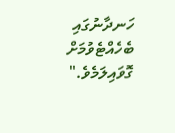ހަނދާނުގައި ބެހެއްޓެވުމަށް ގޮވައިލަމެވެ."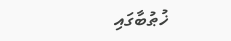ޚުޠުބާގައި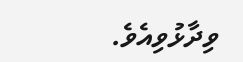ވިދާޅުވިއެވެ.